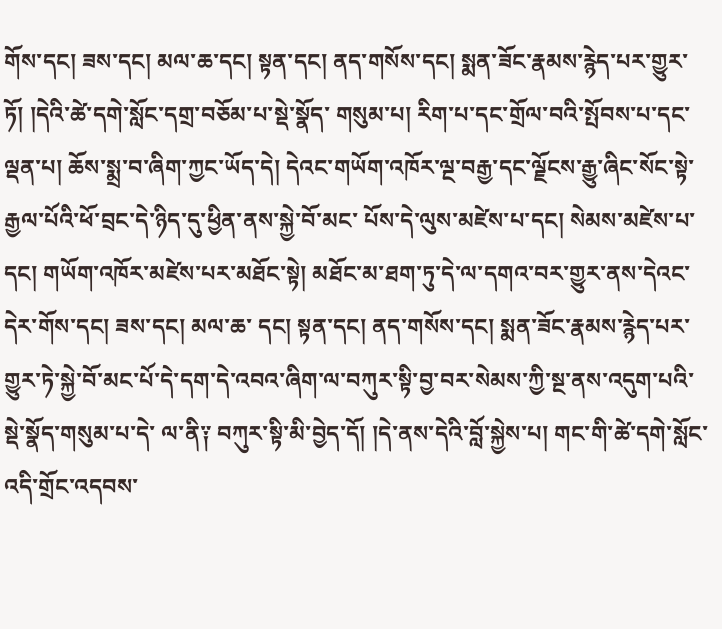གོས་དང། ཟས་དང། མལ་ཆ་དང། སྟན་དང། ནད་གསོས་དང། སྨན་ཟོང་རྣམས་རྙེད་པར་གྱུར་ཏོ། །དེའི་ཚེ་དགེ་སློང་དགྲ་བཅོམ་པ་སྡེ་སྣོད་ གསུམ་པ། རིག་པ་དང་གྲོལ་བའི་སྤོབས་པ་དང་ལྡན་པ། ཆོས་སྨྲ་བ་ཞིག་ཀྱང་ཡོད་དེ། དེའང་གཡོག་འཁོར་ལྔ་བརྒྱ་དང་ལྗོངས་རྒྱུ་ཞིང་སོང་སྟེ་རྒྱལ་པོའི་ཕོ་བྲང་དེ་ཉིད་དུ་ཕྱིན་ནས་སྐྱེ་བོ་མང་ པོས་དེ་ལུས་མཛེས་པ་དང། སེམས་མཛེས་པ་དང། གཡོག་འཁོར་མཛེས་པར་མཐོང་སྟེ། མཐོང་མ་ཐག་ཏུ་དེ་ལ་དགའ་བར་གྱུར་ནས་དེའང་དེར་གོས་དང། ཟས་དང། མལ་ཆ་ དང། སྟན་དང། ནད་གསོས་དང། སྨན་ཟོང་རྣམས་རྙེད་པར་གྱུར་ཏེ་སྐྱེ་བོ་མང་པོ་དེ་དག་དེ་འབའ་ཞིག་ལ་བཀུར་སྟི་བྱ་བར་སེམས་ཀྱི་སྔ་ནས་འདུག་པའི་སྡེ་སྣོད་གསུམ་པ་དེ་ ལ་ནི༑ བཀུར་སྟི་མི་བྱེད་དོ། །དེ་ནས་དེའི་བློ་སྐྱེས་པ། གང་གི་ཚེ་དགེ་སློང་འདི་གྲོང་འདབས་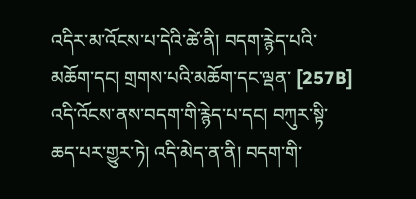འདིར་མ་འོངས་པ་དེའི་ཚེ་ནི། བདག་རྙེད་པའི་མཆོག་དང། གྲགས་པའི་མཆོག་དང་ལྡན་ [257B] འདི་འོངས་ནས་བདག་གི་རྙེད་པ་དང། བཀུར་སྟི་ཆད་པར་གྱུར་ཏེ། འདི་མེད་ན་ནི། བདག་གི་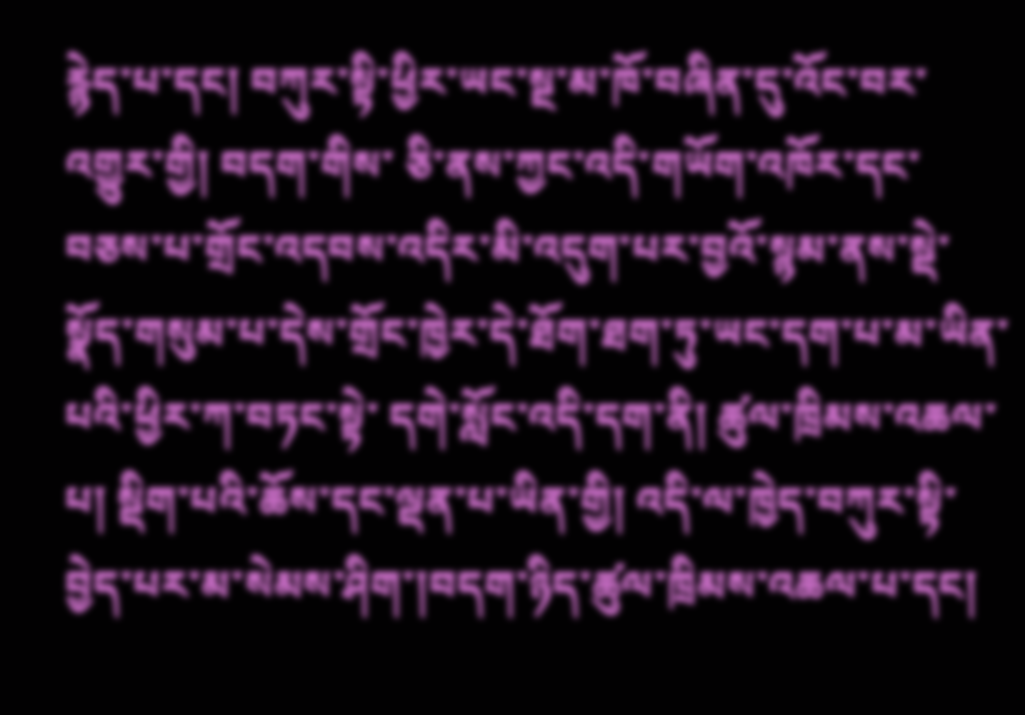རྙེད་པ་དང། བཀུར་སྟི་ཕྱིར་ཡང་སྔ་མ་ཁོ་བཞིན་དུ་འོང་བར་འགྱུར་གྱི། བདག་གིས་ ཅི་ནས་ཀྱང་འདི་གཡོག་འཁོར་དང་བཅས་པ་གྲོང་འདབས་འདིར་མི་འདུག་པར་བྱའོ་སྙམ་ནས་སྡེ་སྣོད་གསུམ་པ་དེས་གྲོང་ཁྱེར་དེ་ཐོག་ཐག་ཏུ་ཡང་དག་པ་མ་ཡིན་པའི་ཕྱིར་ཀ་བཏང་སྟེ་ དགེ་སློང་འདི་དག་ནི། ཚུལ་ཁྲིམས་འཆལ་པ། སྡིག་པའི་ཆོས་དང་ལྡན་པ་ཡིན་གྱི། འདི་ལ་ཁྱེད་བཀུར་སྟི་བྱེད་པར་མ་སེམས་ཤིག་།བདག་ཉིད་ཚུལ་ཁྲིམས་འཆལ་པ་དང།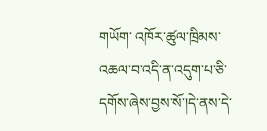གཡོག་ འཁོར་ཚུལ་ཁྲིམས་འཆལ་བ་འདི་ན་འདུག་པ་ཅི་དགོས་ཞེས་བྱས་སོ་།དེ་ནས་དེ་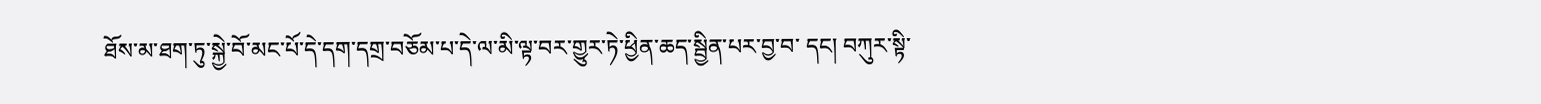ཐོས་མ་ཐག་ཏུ་སྐྱེ་བོ་མང་པོ་དེ་དག་དགྲ་བཅོམ་པ་དེ་ལ་མི་ལྟ་བར་གྱུར་ཏེ་ཕྱིན་ཆད་སྦྱིན་པར་བྱ་བ་ དང། བཀུར་སྟི་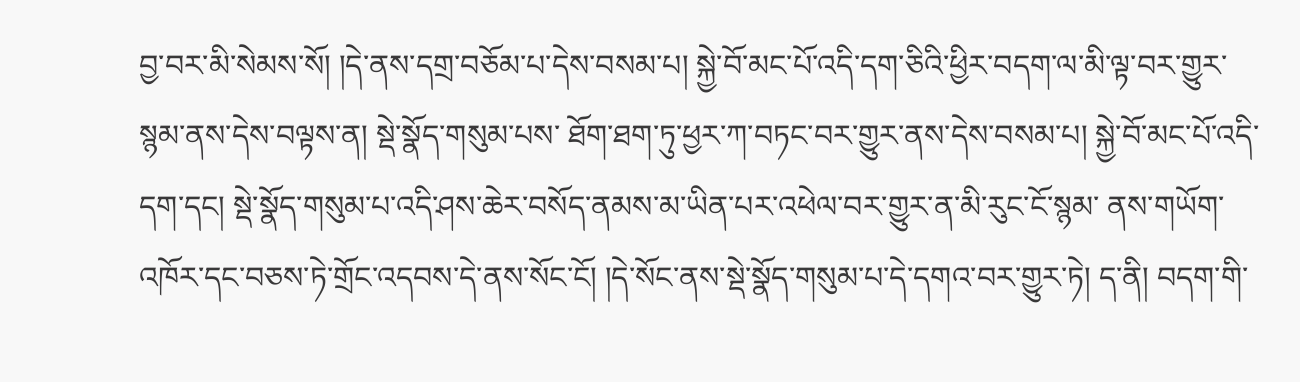བྱ་བར་མི་སེམས་སོ། །དེ་ནས་དགྲ་བཅོམ་པ་དེས་བསམ་པ། སྐྱེ་བོ་མང་པོ་འདི་དག་ཅིའི་ཕྱིར་བདག་ལ་མི་ལྟ་བར་གྱུར་སྙམ་ནས་དེས་བལྟས་ན། སྡེ་སྣོད་གསུམ་པས་ ཐོག་ཐག་ཏུ་ཕྱར་ཀ་བཏང་བར་གྱུར་ནས་དེས་བསམ་པ། སྐྱེ་བོ་མང་པོ་འདི་དག་དང། སྡེ་སྣོད་གསུམ་པ་འདི་ཤས་ཆེར་བསོད་ནམས་མ་ཡིན་པར་འཕེལ་བར་གྱུར་ན་མི་རུང་ངོ་སྙམ་ ནས་གཡོག་འཁོར་དང་བཅས་ཏེ་གྲོང་འདབས་དེ་ནས་སོང་ངོ། །དེ་སོང་ནས་སྡེ་སྣོད་གསུམ་པ་དེ་དགའ་བར་གྱུར་ཏེ། ད་ནི། བདག་གི་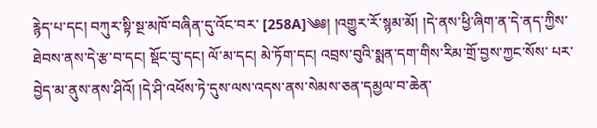རྙེད་པ་དང། བཀུར་སྟི་སྔ་མཁོ་བཞིན་དུ་འོང་བར་ [258A]༄༅། །འགྱུར་རོ་སྙམ་མོ། །དེ་ནས་ཕྱི་ཞིག་ན་དེ་ནད་ཀྱིས་ཐེབས་ནས་དེ་རྩ་བ་དང། སྡོང་བུ་དང། ལོ་མ་དང། མེ་ཏོག་དང། འབྲས་བུའི་སྨན་དག་གིས་རིམ་གྲོ་བྱས་ཀྱང་སོས་ པར་བྱེད་མ་ནུས་ནས་ཤིའོ། །དེ་ཤི་འཕོས་ཏེ་དུས་ལས་འདས་ནས་སེམས་ཅན་དམྱལ་བ་ཆེན་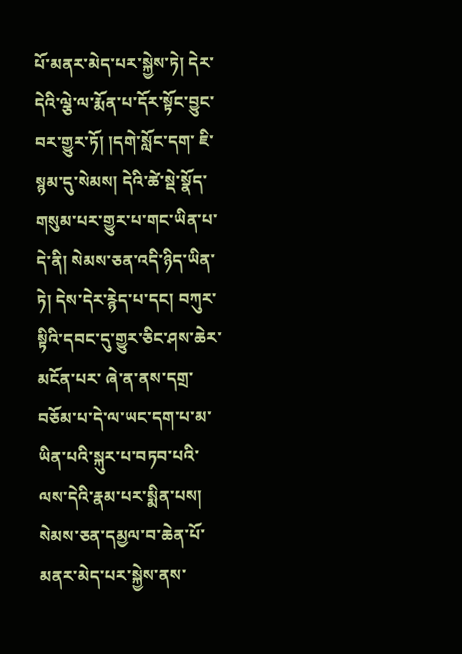པོ་མནར་མེད་པར་སྐྱེས་ཏེ། དེར་དེའི་ལྕེ་ལ་རྨོན་པ་དོར་སྟོང་བྱུང་བར་གྱུར་ཏོ། །དགེ་སློང་དག་ ཇི་སྙམ་དུ་སེམས། དེའི་ཚེ་སྡེ་སྣོད་གསུམ་པར་གྱུར་པ་གང་ཡིན་པ་དེ་ནི། སེམས་ཅན་འདི་ཉིད་ཡིན་ཏེ། དེས་དེར་རྙེད་པ་དང། བཀུར་སྟིའི་དབང་དུ་གྱུར་ཅིང་ཤས་ཆེར་མངོན་པར་ ཞེ་ན་ནས་དགྲ་བཅོམ་པ་དེ་ལ་ཡང་དག་པ་མ་ཡིན་པའི་སྐུར་པ་བཏབ་པའི་ལས་དེའི་རྣམ་པར་སྨིན་པས། སེམས་ཅན་དམྱལ་བ་ཆེན་པོ་མནར་མེད་པར་སྐྱེས་ནས་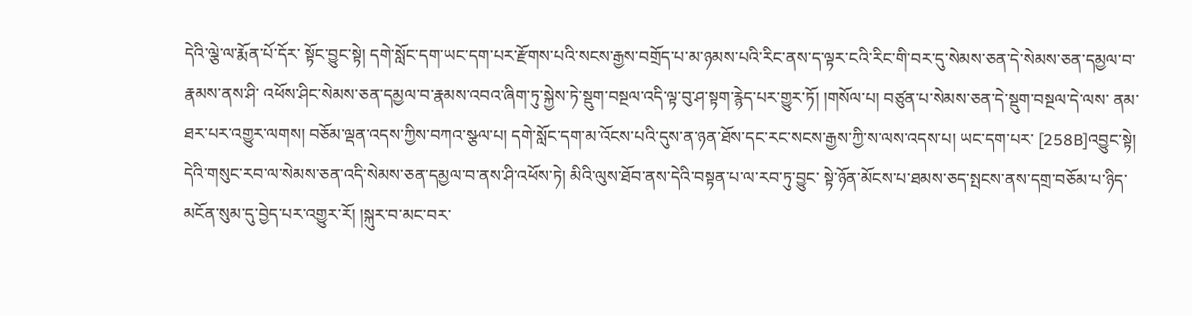དེའི་ལྕེ་ལ་རྨོན་པོ་དོར་ སྟོང་བྱུང་སྟེ། དགེ་སློང་དག་ཡང་དག་པར་རྫོགས་པའི་སངས་རྒྱས་བགྲོད་པ་མ་ཉམས་པའི་རིང་ནས་ད་ལྟར་ངའི་རིང་གི་བར་དུ་སེམས་ཅན་དེ་སེམས་ཅན་དམྱལ་བ་རྣམས་ནས་ཤི་ འཕོས་ཤིང་སེམས་ཅན་དམྱལ་བ་རྣམས་འབའ་ཞིག་ཏུ་སྐྱེས་ཏེ་སྡུག་བསྔལ་འདི་ལྟ་བུ་ཤ་སྟག་རྙེད་པར་གྱུར་ཏོ། །གསོལ་པ། བཙུན་པ་སེམས་ཅན་དེ་སྡུག་བསྔལ་དེ་ལས་ ནམ་ཐར་པར་འགྱུར་ལགས། བཅོམ་ལྡན་འདས་ཀྱིས་བཀའ་སྩལ་པ། དགེ་སློང་དག་མ་འོངས་པའི་དུས་ན་ཉན་ཐོས་དང་རང་སངས་རྒྱས་ཀྱི་ས་ལས་འདས་པ། ཡང་དག་པར་ [258B]འབྱུང་སྟེ། དེའི་གསུང་རབ་ལ་སེམས་ཅན་འདི་སེམས་ཅན་དམྱལ་བ་ནས་ཤི་འཕོས་ཏེ། མིའི་ལུས་ཐོབ་ནས་དེའི་བསྟན་པ་ལ་རབ་ཏུ་བྱུང་ སྟེ་ཉོན་མོངས་པ་ཐམས་ཅད་སྤངས་ནས་དགྲ་བཅོམ་པ་ཉིད་མངོན་སུམ་དུ་བྱེད་པར་འགྱུར་རོ། །སྐུར་བ་མང་བར་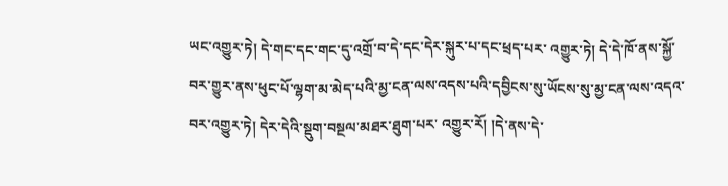ཡང་འགྱུར་ཏེ། དེ་གང་དང་གང་དུ་འགྲོ་བ་དེ་དང་དེར་སྐུར་པ་དང་ཕྲད་པར་ འགྱུར་ཏེ། དེ་དེ་ཁོ་ནས་སྐྱོ་བར་གྱུར་ནས་ཕུང་པོ་ལྷག་མ་མེད་པའི་མྱ་ངན་ལས་འདས་པའི་དབྱིངས་སུ་ཡོངས་སུ་མྱ་ངན་ལས་འདའ་བར་འགྱུར་ཏེ། དེར་དེའི་སྡུག་བསྔལ་མཐར་ཐུག་པར་ འགྱུར་རོ། །དེ་ནས་དེ་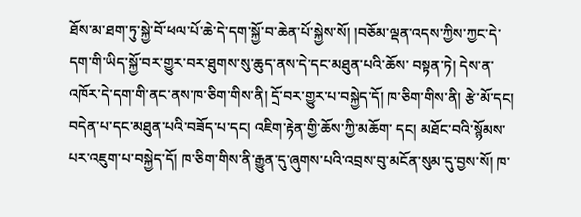ཐོས་མ་ཐག་ཏུ་སྐྱེ་བོ་ཕལ་པོ་ཆེ་དེ་དག་སྐྱོ་བ་ཆེན་པོ་སྐྱེས་སོ། །བཅོམ་ལྡན་འདས་ཀྱིས་ཀྱང་དེ་དག་གི་ཡིད་སྐྱོ་བར་གྱུར་བར་ཐུགས་སུ་ཆུད་ནས་དེ་དང་མཐུན་པའི་ཆོས་ བསྟན་ཏེ། དེས་ན་འཁོར་དེ་དག་གི་ནང་ནས་ཁ་ཅིག་གིས་ནི། དྲོ་བར་གྱུར་པ་བསྐྱེད་དོ། ཁ་ཅིག་གིས་ནི། རྩེ་མོ་དང། བདེན་པ་དང་མཐུན་པའི་བཟོད་པ་དང། འཇིག་རྟེན་གྱི་ཆོས་ཀྱི་མཆོག་ དང། མཐོང་བའི་སྙོམས་པར་འཇུག་པ་བསྐྱེད་དོ། ཁ་ཅིག་གིས་ནི་རྒྱུན་དུ་ཞུགས་པའི་འབྲས་བུ་མངོན་སུམ་དུ་བྱས་སོ། ཁ་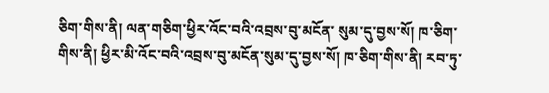ཅིག་གིས་ནི། ལན་གཅིག་ཕྱིར་འོང་བའི་འབྲས་བུ་མངོན་ སུམ་དུ་བྱས་སོ། ཁ་ཅིག་གིས་ནི། ཕྱིར་མི་འོང་བའི་འབྲས་བུ་མངོན་སུམ་དུ་བྱས་སོ། ཁ་ཅིག་གིས་ནི། རབ་ཏུ་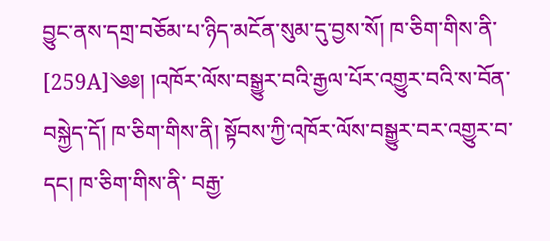བྱུང་ནས་དགྲ་བཅོམ་པ་ཉིད་མངོན་སུམ་དུ་བྱས་སོ། ཁ་ཅིག་གིས་ནི་ [259A]༄༅། །འཁོར་ལོས་བསྒྱུར་བའི་རྒྱལ་པོར་འགྱུར་བའི་ས་བོན་བསྐྱེད་དོ། ཁ་ཅིག་གིས་ནི། སྟོབས་ཀྱི་འཁོར་ལོས་བསྒྱུར་བར་འགྱུར་བ་དང། ཁ་ཅིག་གིས་ནི་ བརྒྱ་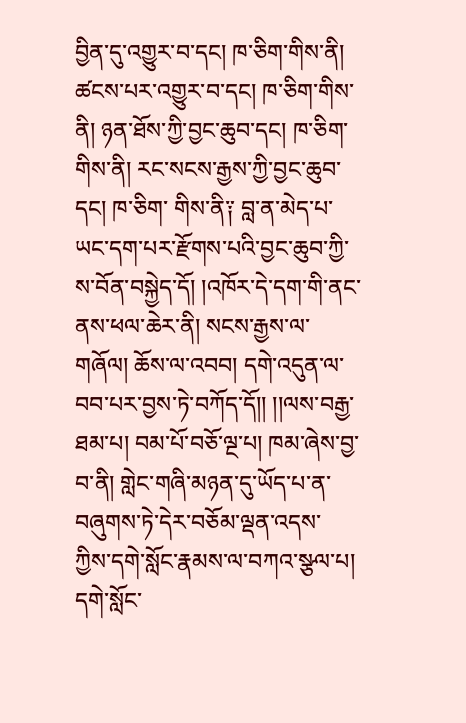བྱིན་དུ་འགྱུར་བ་དང། ཁ་ཅིག་གིས་ནི། ཚངས་པར་འགྱུར་བ་དང། ཁ་ཅིག་གིས་ནི། ཉན་ཐོས་ཀྱི་བྱང་ཆུབ་དང། ཁ་ཅིག་གིས་ནི། རང་སངས་རྒྱས་ཀྱི་བྱང་ཆུབ་དང། ཁ་ཅིག་ གིས་ནི༑ བླ་ན་མེད་པ་ཡང་དག་པར་རྫོགས་པའི་བྱང་ཆུབ་ཀྱི་ས་བོན་བསྐྱེད་དོ། །འཁོར་དེ་དག་གི་ནང་ནས་ཕལ་ཆེར་ནི། སངས་རྒྱས་ལ་གཞོལ། ཆོས་ལ་འབབ། དགེ་འདུན་ལ་ བབ་པར་བྱས་ཏེ་བཀོད་དོ།། །།ལས་བརྒྱ་ཐམ་པ། བམ་པོ་བཅོ་ལྔ་པ། ཁམ་ཞེས་བྱ་བ་ནི། གླེང་གཞི་མཉན་དུ་ཡོད་པ་ན་བཞུགས་ཏེ་དེར་བཅོམ་ལྡན་འདས་ ཀྱིས་དགེ་སློང་རྣམས་ལ་བཀའ་སྩལ་པ། དགེ་སློང་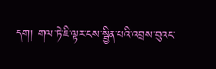དག། གལ་ཏེ་ཇི་ལྟར་ངས་སྦྱིན་པའི་འབྲས་བུའང་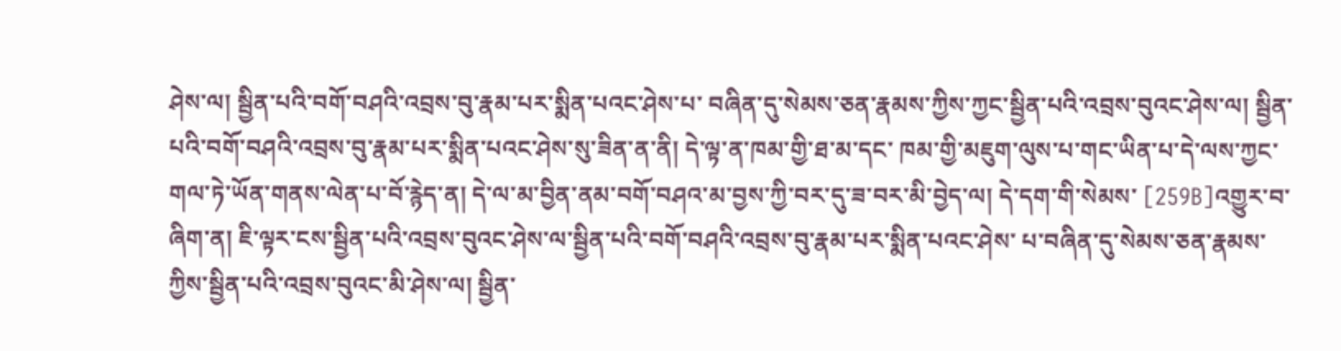ཤེས་ལ། སྦྱིན་པའི་བགོ་བཤའི་འབྲས་བུ་རྣམ་པར་སྨིན་པའང་ཤེས་པ་ བཞིན་དུ་སེམས་ཅན་རྣམས་ཀྱིས་ཀྱང་སྦྱིན་པའི་འབྲས་བུའང་ཤེས་ལ། སྦྱིན་པའི་བགོ་བཤའི་འབྲས་བུ་རྣམ་པར་སྨིན་པའང་ཤེས་སུ་ཟིན་ན་ནི། དེ་ལྟ་ན་ཁམ་གྱི་ཐ་མ་དང་ ཁམ་གྱི་མཇུག་ལུས་པ་གང་ཡིན་པ་དེ་ལས་ཀྱང་གལ་ཏེ་ཡོན་གནས་ལེན་པ་བོ་རྙེད་ན། དེ་ལ་མ་བྱིན་ནམ་བགོ་བཤའ་མ་བྱས་ཀྱི་བར་དུ་ཟ་བར་མི་བྱེད་ལ། དེ་དག་གི་སེམས་ [259B]འགྱུར་བ་ཞིག་ན། ཇི་ལྟར་ངས་སྦྱིན་པའི་འབྲས་བུའང་ཤེས་ལ་སྦྱིན་པའི་བགོ་བཤའི་འབྲས་བུ་རྣམ་པར་སྨིན་པའང་ཤེས་ པ་བཞིན་དུ་སེམས་ཅན་རྣམས་ཀྱིས་སྦྱིན་པའི་འབྲས་བུའང་མི་ཤེས་ལ། སྦྱིན་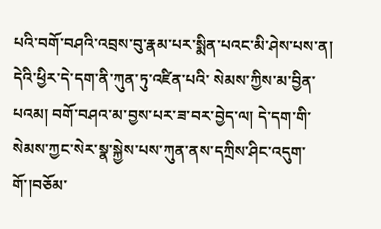པའི་བགོ་བཤའི་འབྲས་བུ་རྣམ་པར་སྨིན་པའང་མི་ཤེས་པས་ན། དེའི་ཕྱིར་དེ་དག་ནི་ཀུན་ཏུ་འཛིན་པའི་ སེམས་ཀྱིས་མ་བྱིན་པའམ། བགོ་བཤའ་མ་བྱས་པར་ཟ་བར་བྱེད་ལ། དེ་དག་གི་སེམས་ཀྱང་སེར་སྣ་སྐྱེས་པས་ཀུན་ནས་དཀྲིས་ཤིང་འདུག་གོ་།བཅོམ་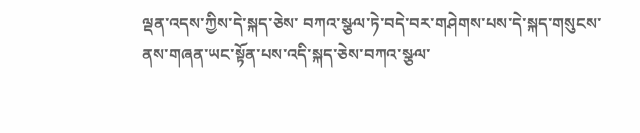ལྡན་འདས་ཀྱིས་དེ་སྐད་ཅེས་ བཀའ་སྩལ་ཏེ་བདེ་བར་གཤེགས་པས་དེ་སྐད་གསུངས་ནས་གཞན་ཡང་སྟོན་པས་འདི་སྐད་ཅེས་བཀའ་སྩལ་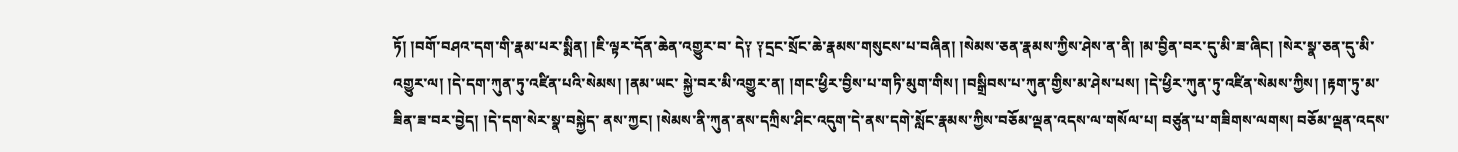ཏོ། །བགོ་བཤའ་དག་གི་རྣམ་པར་སྨིན། །ཇི་ལྟར་དོན་ཆེན་འགྱུར་བ་ དེ༑ ༑དྲང་སྲོང་ཆེ་རྣམས་གསུངས་པ་བཞིན། །སེམས་ཅན་རྣམས་ཀྱིས་ཤེས་ན་ནི། །མ་བྱིན་བར་དུ་མི་ཟ་ཞིང། །སེར་སྣ་ཅན་དུ་མི་འགྱུར་ལ། །དེ་དག་ཀུན་ཏུ་འཛིན་པའི་སེམས། །ནམ་ཡང་ སྐྱེ་བར་མི་འགྱུར་ན། །གང་ཕྱིར་བྱིས་པ་གཏི་མུག་གིས། །བསྒྲིབས་པ་ཀུན་གྱིས་མ་ཤེས་པས། །དེ་ཕྱིར་ཀུན་ཏུ་འཛིན་སེམས་ཀྱིས། །རྟག་ཏུ་མ་ཟིན་ཟ་བར་བྱེད། །དེ་དག་སེར་སྣ་བསྐྱེད་ ནས་ཀྱང། །སེམས་ནི་ཀུན་ནས་དཀྲིས་ཤིང་འདུག་དེ་ནས་དགེ་སློང་རྣམས་ཀྱིས་བཅོམ་ལྡན་འདས་ལ་གསོལ་པ། བཙུན་པ་གཟིགས་ལགས། བཅོམ་ལྡན་འདས་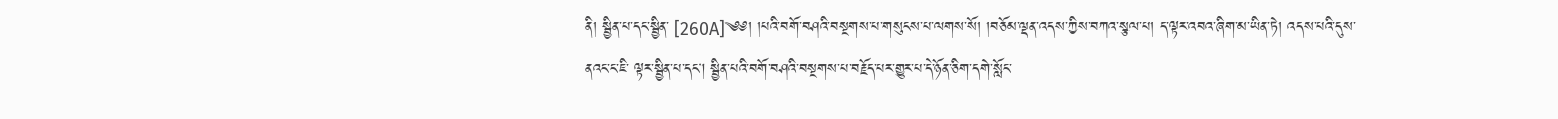ནི། སྦྱིན་པ་དང་སྦྱིན་ [260A]༄༅། །པའི་བགོ་བཤའི་བསྔགས་པ་གསུངས་པ་ལགས་སོ། །བཅོམ་ལྡན་འདས་ཀྱིས་བཀའ་སྩལ་པ། ད་ལྟར་འབའ་ཞིག་མ་ཡིན་ཏེ། འདས་པའི་དུས་ནའང་ང་ཇི་ ལྟར་སྦྱིན་པ་དང། སྦྱིན་པའི་བགོ་བཤའི་བསྔགས་པ་བརྗོད་པར་གྱུར་པ་དེ་ཉོན་ཅིག་དགེ་སློང་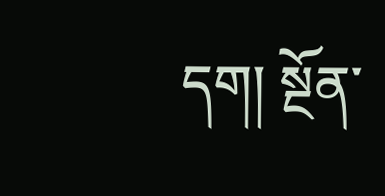དག། སྔོན་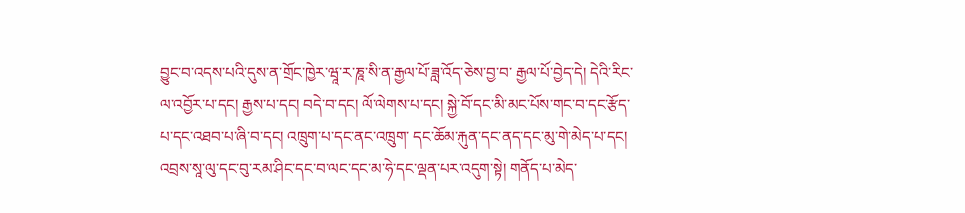བྱུང་བ་འདས་པའི་དུས་ན་གྲོང་ཁྱེར་ཝཱ་ར་ཎཱ་སི་ན་རྒྱལ་པོ་ཟླ་འོད་ཅེས་བྱ་བ་ རྒྱལ་པོ་བྱེད་དེ། དེའི་རིང་ལ་འབྱོར་པ་དང། རྒྱས་པ་དང། བདེ་བ་དང། ལོ་ལེགས་པ་དང། སྐྱེ་བོ་དང་མི་མང་པོས་གང་བ་དང་རྩོད་པ་དང་འཐབ་པ་ཞི་བ་དང། འཁྲུག་པ་དང་ནང་འཁྲུག་ དང་ཆོམ་རྐུན་དང་ནད་དང་མུ་གེ་མེད་པ་དང། འབྲས་སཱ་ལུ་དང་བུ་རམ་ཤིང་དང་བ་ལང་དང་མ་ཧེ་དང་ལྡན་པར་འདུག་སྟེ། གནོད་པ་མེད་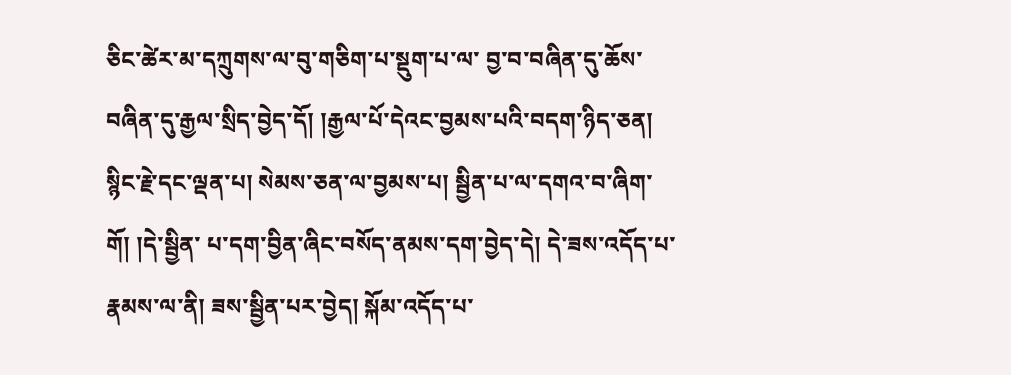ཅིང་ཚེར་མ་དཀྲུགས་ལ་བུ་གཅིག་པ་སྡུག་པ་ལ་ བྱ་བ་བཞིན་དུ་ཆོས་བཞིན་དུ་རྒྱལ་སྲིད་བྱེད་དོ། །རྒྱལ་པོ་དེའང་བྱམས་པའི་བདག་ཉིད་ཅན། སྙིང་རྗེ་དང་ལྡན་པ། སེམས་ཅན་ལ་བྱམས་པ། སྦྱིན་པ་ལ་དགའ་བ་ཞིག་གོ། །དེ་སྦྱིན་ པ་དག་བྱིན་ཞིང་བསོད་ནམས་དག་བྱེད་དེ། དེ་ཟས་འདོད་པ་རྣམས་ལ་ནི། ཟས་སྦྱིན་པར་བྱེད། སྐོམ་འདོད་པ་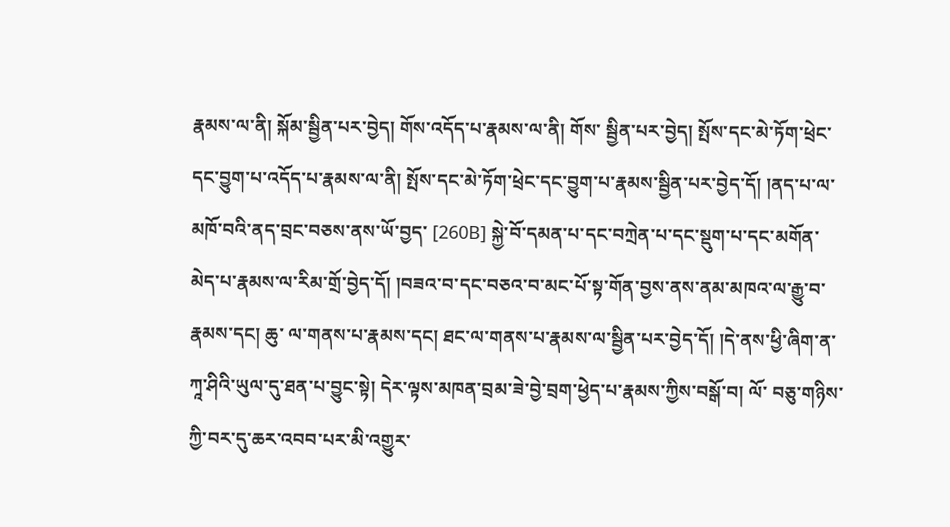རྣམས་ལ་ནི། སྐོམ་སྦྱིན་པར་བྱེད། གོས་འདོད་པ་རྣམས་ལ་ནི། གོས་ སྦྱིན་པར་བྱེད། སྤོས་དང་མེ་ཏོག་ཕྲེང་དང་བྱུག་པ་འདོད་པ་རྣམས་ལ་ནི། སྤོས་དང་མེ་ཏོག་ཕྲེང་དང་བྱུག་པ་རྣམས་སྦྱིན་པར་བྱེད་དོ། །ནད་པ་ལ་མཁོ་བའི་ནད་བྲང་བཅས་ནས་ཡོ་བྱད་ [260B] སྐྱེ་བོ་དམན་པ་དང་བཀྲེན་པ་དང་སྡུག་པ་དང་མགོན་མེད་པ་རྣམས་ལ་རིམ་གྲོ་བྱེད་དོ། །བཟའ་བ་དང་བཅའ་བ་མང་པོ་སྟ་གོན་བྱས་ནས་ནམ་མཁའ་ལ་རྒྱུ་བ་རྣམས་དང། ཆུ་ ལ་གནས་པ་རྣམས་དང། ཐང་ལ་གནས་པ་རྣམས་ལ་སྦྱིན་པར་བྱེད་དོ། །དེ་ནས་ཕྱི་ཞིག་ན་ཀཱ་ཤིའི་ཡུལ་དུ་ཐན་པ་བྱུང་སྟེ། དེར་ལྟས་མཁན་བྲམ་ཟེ་བྱེ་བྲག་ཕྱེད་པ་རྣམས་ཀྱིས་བསྒོ་བ། ལོ་ བཅུ་གཉིས་ཀྱི་བར་དུ་ཆར་འབབ་པར་མི་འགྱུར་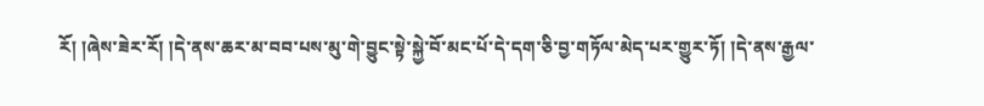རོ། །ཞེས་ཟེར་རོ། །དེ་ནས་ཆར་མ་བབ་པས་མུ་གེ་བྱུང་སྟེ་སྐྱེ་བོ་མང་པོ་དེ་དག་ཅི་བྱ་གཏོལ་མེད་པར་གྱུར་ཏོ། །དེ་ནས་རྒྱལ་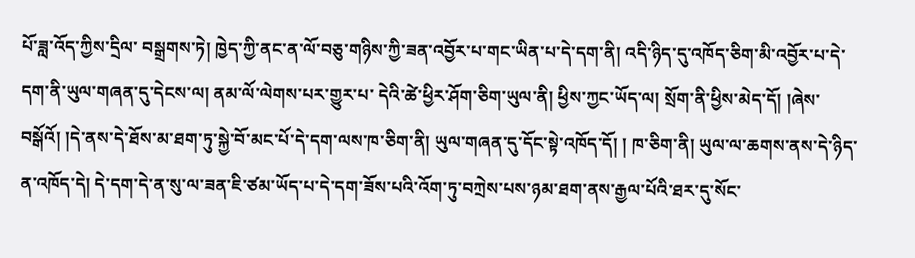པོ་ཟླ་འོད་ཀྱིས་དྲིལ་ བསྒྲགས་ཏེ། ཁྱེད་ཀྱི་ནང་ན་ལོ་བཅུ་གཉིས་ཀྱི་ཟན་འབྱོར་པ་གང་ཡིན་པ་དེ་དག་ནི། འདི་ཉིད་དུ་འཁོད་ཅིག་མི་འབྱོར་པ་དེ་དག་ནི་ཡུལ་གཞན་དུ་དེངས་ལ། ནམ་ལོ་ལེགས་པར་གྱུར་པ་ དེའི་ཚེ་ཕྱིར་ཤོག་ཅིག་ཡུལ་ནི། ཕྱིས་ཀྱང་ཡོད་ལ། སྲོག་ནི་ཕྱིས་མེད་དོ། །ཞེས་བསྒོའོ། །དེ་ནས་དེ་ཐོས་མ་ཐག་ཏུ་སྐྱེ་བོ་མང་པོ་དེ་དག་ལས་ཁ་ཅིག་ནི། ཡུལ་གཞན་དུ་དོང་སྟེ་འཁོད་དོ། ། ཁ་ཅིག་ནི། ཡུལ་ལ་ཆགས་ནས་དེ་ཉིད་ན་འཁོད་དེ། དེ་དག་དེ་ན་སུ་ལ་ཟན་ཇི་ཙམ་ཡོད་པ་དེ་དག་ཟོས་པའི་འོག་ཏུ་བཀྲེས་པས་ཉམ་ཐག་ནས་རྒྱལ་པོའི་ཐར་དུ་སོང་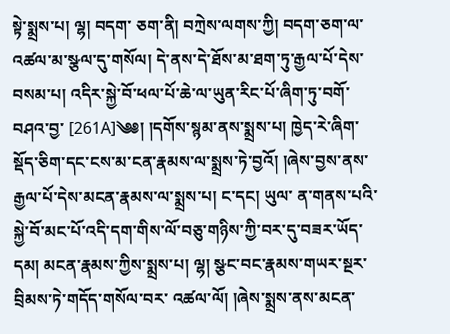སྟེ་སྨྲས་པ། ལྷ། བདག་ ཅག་ནི། བཀྲེས་ལགས་ཀྱི། བདག་ཅག་ལ་འཚལ་མ་སྩལ་དུ་གསོལ། དེ་ནས་དེ་ཐོས་མ་ཐག་ཏུ་རྒྱལ་པོ་དེས་བསམ་པ། འདིར་སྐྱེ་བོ་ཕལ་པོ་ཆེ་ལ་ཡུན་རིང་པོ་ཞིག་ཏུ་བགོ་བཤའ་བྱ་ [261A]༄༅། །དགོས་སྙམ་ནས་སྨྲས་པ། ཁྱེད་རེ་ཞིག་སྡོད་ཅིག་དང་ངས་མ་ངན་རྣམས་ལ་སྨྲས་ཏེ་བྱའོ། །ཞེས་བྱས་ནས་རྒྱལ་པོ་དེས་མངན་རྣམས་ལ་སྨྲས་པ། ང་དང། ཡུལ་ ན་གནས་པའི་སྐྱེ་བོ་མང་པོ་འདི་དག་གིས་ལོ་བཅུ་གཉིས་ཀྱི་བར་དུ་བཟར་ཡོད་དམ། མངན་རྣམས་ཀྱིས་སྨྲས་པ། ལྷ། སྩང་བང་རྣམས་གཡར་སྔར་བྲིམས་ཏེ་གདོད་གསོལ་བར་ འཚལ་ལོ། །ཞེས་སྨྲས་ནས་མངན་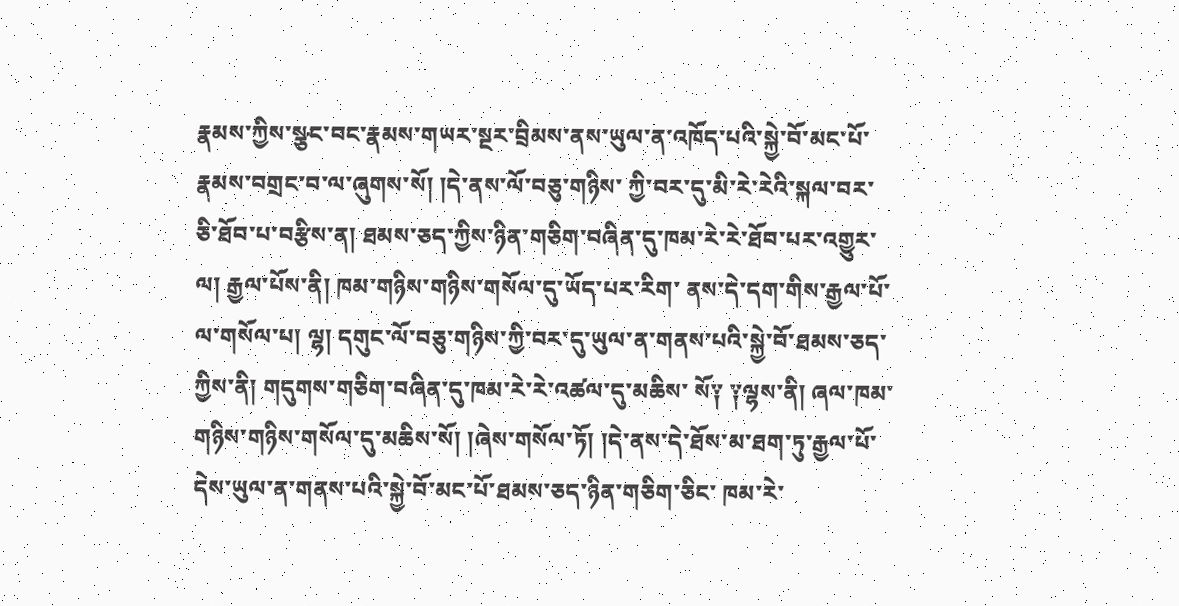རྣམས་ཀྱིས་སྩང་བང་རྣམས་གཡར་སྔར་བྲིམས་ནས་ཡུལ་ན་འཁོད་པའི་སྐྱེ་བོ་མང་པོ་རྣམས་བགྲང་བ་ལ་ཞུགས་སོ། །དེ་ནས་ལོ་བཅུ་གཉིས་ ཀྱི་བར་དུ་མི་རེ་རེའི་སྐལ་བར་ཅི་ཐོབ་པ་བརྩིས་ན། ཐམས་ཅད་ཀྱིས་ཉིན་གཅིག་བཞིན་དུ་ཁམ་རེ་རེ་ཐོབ་པར་འགྱུར་ལ། རྒྱལ་པོས་ནི། ཁམ་གཉིས་གཉིས་གསོལ་དུ་ཡོད་པར་རིག་ ནས་དེ་དག་གིས་རྒྱལ་པོ་ལ་གསོལ་པ། ལྷ། དགུང་ལོ་བཅུ་གཉིས་ཀྱི་བར་དུ་ཡུལ་ན་གནས་པའི་སྐྱེ་བོ་ཐམས་ཅད་ཀྱིས་ནི། གདུགས་གཅིག་བཞིན་དུ་ཁམ་རེ་རེ་འཚལ་དུ་མཆིས་ སོ༑ ༑ལྷས་ནི། ཞལ་ཁམ་གཉིས་གཉིས་གསོལ་དུ་མཆིས་སོ། །ཞེས་གསོལ་ཏོ། །དེ་ནས་དེ་ཐོས་མ་ཐག་ཏུ་རྒྱལ་པོ་དེས་ཡུལ་ན་གནས་པའི་སྐྱེ་བོ་མང་པོ་ཐམས་ཅད་ཉིན་གཅིག་ཅིང་ ཁམ་རེ་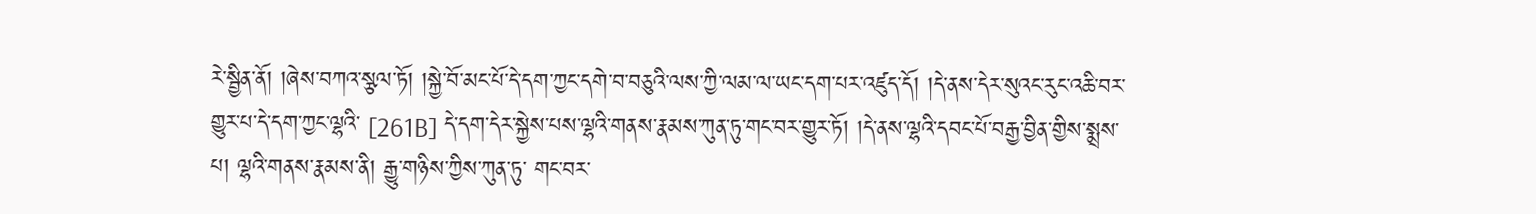རེ་སྦྱིན་ནོ། །ཞེས་བཀའ་སྩལ་ཏོ། །སྐྱེ་བོ་མང་པོ་དེ་དག་ཀྱང་དགེ་བ་བཅུའི་ལས་ཀྱི་ལམ་ལ་ཡང་དག་པར་འཛུད་དོ། །དེ་ནས་དེར་སུའང་རུང་འཆི་བར་གྱུར་པ་དེ་དག་ཀྱང་ལྷའི་ [261B] དེ་དག་དེར་སྐྱེས་པས་ལྷའི་གནས་རྣམས་ཀུན་ཏུ་གང་བར་གྱུར་ཏོ། །དེ་ནས་ལྷའི་དབང་པོ་བརྒྱ་བྱིན་གྱིས་སྨྲས་པ། ལྷའི་གནས་རྣམས་ནི། རྒྱུ་གཉིས་ཀྱིས་ཀུན་ཏུ་ གང་བར་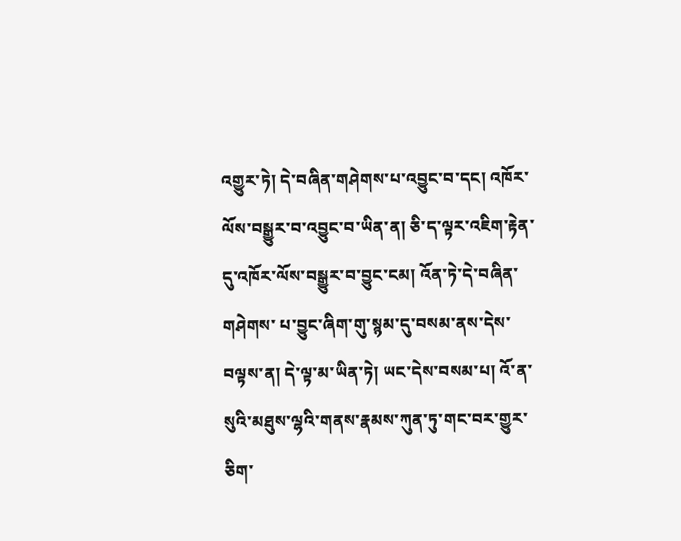འགྱུར་ཏེ། དེ་བཞིན་གཤེགས་པ་འབྱུང་བ་དང། འཁོར་ལོས་བསྒྱུར་བ་འབྱུང་བ་ཡིན་ན། ཅི་ད་ལྟར་འཇིག་རྟེན་དུ་འཁོར་ལོས་བསྒྱུར་བ་བྱུང་ངམ། འོན་ཏེ་དེ་བཞིན་གཤེགས་ པ་བྱུང་ཞིག་གུ་སྙམ་དུ་བསམ་ནས་དེས་བལྟས་ན། དེ་ལྟ་མ་ཡིན་ཏེ། ཡང་དེས་བསམ་པ། འོ་ན་སུའི་མཐུས་ལྷའི་གནས་རྣམས་ཀུན་ཏུ་གང་བར་གྱུར་ཅིག་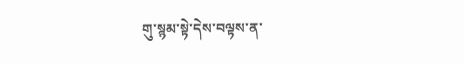གུ་སྙམ་སྟེ་དེས་བལྟས་ན་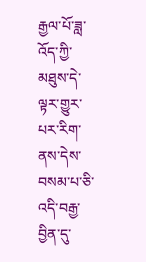རྒྱལ་པོ་ཟླ་འོད་ཀྱི་མཐུས་དེ་ལྟར་གྱུར་པར་རིག་ནས་དེས་བསམ་པ་ཅི་འདི་བརྒྱ་བྱིན་དུ་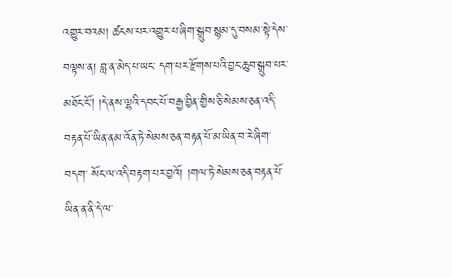འགྱུར་བའམ། ཚངས་པར་འགྱུར་པ་ཞིག་སྒྲུབ་སྙམ་དུ་བསམ་སྟེ་དེས་བལྟས་ན། བླ་ན་མེད་པ་ཡང་ དག་པར་རྫོགས་པའི་བྱང་ཆུབ་སྒྲུབ་པར་མཐོང་ངོ། །དེ་ནས་ལྷའི་དབང་པོ་བརྒྱ་བྱིན་གྱིས་ཅི་སེམས་ཅན་འདི་བརྟན་པོ་ཡིན་ནམ་འོན་ཏེ་སེམས་ཅན་བརྟན་པོ་མ་ཡིན་བ་རེ་ཞིག་བདག་ སོང་ལ་འདི་བརྟག་པར་བྱའོ། །གལ་ཏེ་སེམས་ཅན་བརྟན་པོ་ཡིན་ན་ནི་དེ་ལ་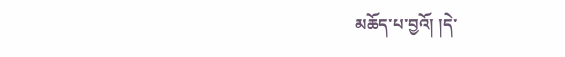མཆོད་པ་བྱའོ། །དེ་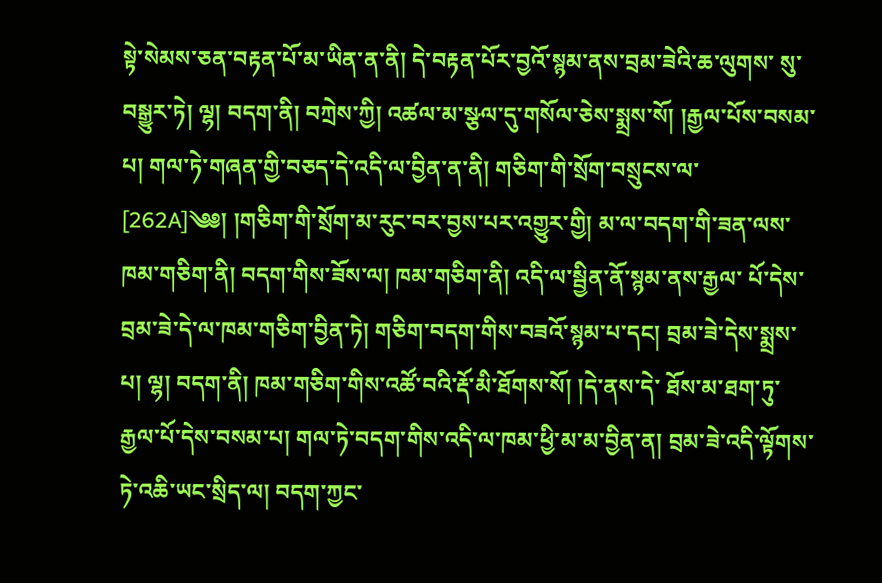སྟེ་སེམས་ཅན་བརྟན་པོ་མ་ཡིན་ན་ནི། དེ་བརྟན་པོར་བྱའོ་སྙམ་ནས་བྲམ་ཟེའི་ཆ་ལུགས་ སུ་བསྒྱུར་ཏེ། ལྷ། བདག་ནི། བཀྲེས་ཀྱི། འཚལ་མ་སྩལ་དུ་གསོལ་ཅེས་སྨྲས་སོ། །རྒྱལ་པོས་བསམ་པ། གལ་ཏེ་གཞན་གྱི་བཅད་དེ་འདི་ལ་བྱིན་ན་ནི། གཅིག་གི་སྲོག་བསྲུངས་ལ་ [262A]༄༅། །གཅིག་གི་སྲོག་མ་རུང་བར་བྱས་པར་འགྱུར་གྱི། མ་ལ་བདག་གི་ཟན་ལས་ཁམ་གཅིག་ནི། བདག་གིས་ཟོས་ལ། ཁམ་གཅིག་ནི། འདི་ལ་སྦྱིན་ནོ་སྙམ་ནས་རྒྱལ་ པོ་དེས་བྲམ་ཟེ་དེ་ལ་ཁམ་གཅིག་བྱིན་ཏེ། གཅིག་བདག་གིས་བཟའོ་སྙམ་པ་དང། བྲམ་ཟེ་དེས་སྨྲས་པ། ལྷ། བདག་ནི། ཁམ་གཅིག་གིས་འཚོ་བའི་རྡོ་མི་ཐོགས་སོ། །དེ་ནས་དེ་ ཐོས་མ་ཐག་ཏུ་རྒྱལ་པོ་དེས་བསམ་པ། གལ་ཏེ་བདག་གིས་འདི་ལ་ཁམ་ཕྱི་མ་མ་བྱིན་ན། བྲམ་ཟེ་འདི་ལྟོགས་ཏེ་འཆི་ཡང་སྲིད་ལ། བདག་ཀྱང་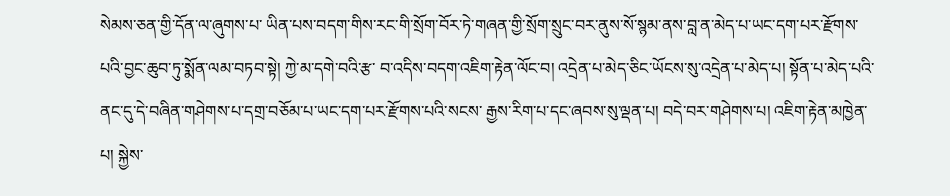སེམས་ཅན་གྱི་དོན་ལ་ཞུགས་པ་ ཡིན་པས་བདག་གིས་རང་གི་སྲོག་བོར་ཏེ་གཞན་གྱི་སྲོག་སྲུང་བར་ནུས་སོ་སྙམ་ནས་བླ་ན་མེད་པ་ཡང་དག་པར་རྫོགས་པའི་བྱང་ཆུབ་ཏུ་སྨོན་ལམ་བཏབ་སྟེ། ཀྱེ་མ་དགེ་བའི་རྩ་ བ་འདིས་བདག་འཇིག་རྟེན་ལོང་བ། འདྲེན་པ་མེད་ཅིང་ཡོངས་སུ་འདྲེན་པ་མེད་པ། སྟོན་པ་མེད་པའི་ནང་དུ་དེ་བཞིན་གཤེགས་པ་དགྲ་བཅོམ་པ་ཡང་དག་པར་རྫོགས་པའི་སངས་ རྒྱས་རིག་པ་དང་ཞབས་སུ་ལྡན་པ། བདེ་བར་གཤེགས་པ། འཇིག་རྟེན་མཁྱེན་པ། སྐྱེས་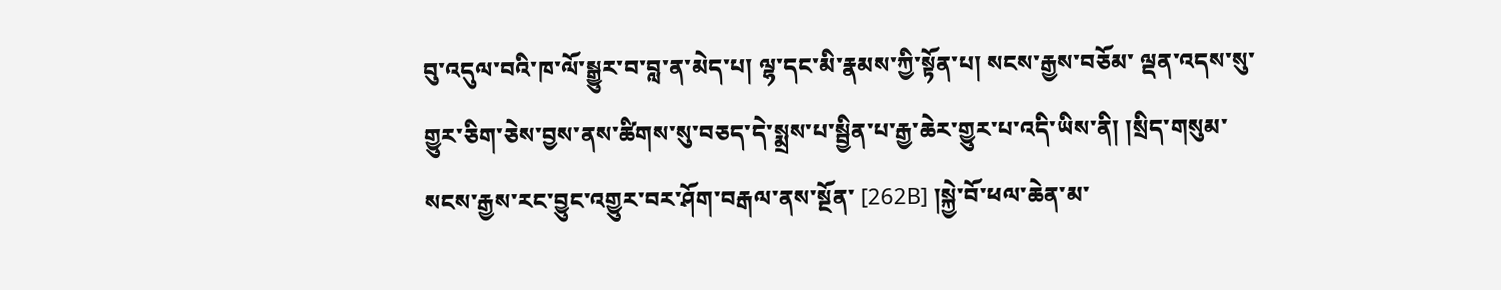བུ་འདུལ་བའི་ཁ་ལོ་སྒྱུར་བ་བླ་ན་མེད་པ། ལྷ་དང་མི་རྣམས་ཀྱི་སྟོན་པ། སངས་རྒྱས་བཅོམ་ ལྡན་འདས་སུ་གྱུར་ཅིག་ཅེས་བྱས་ནས་ཚིགས་སུ་བཅད་དེ་སྨྲས་པ་སྦྱིན་པ་རྒྱ་ཆེར་གྱུར་པ་འདི་ཡིས་ནི། །སྲིད་གསུམ་སངས་རྒྱས་རང་བྱུང་འགྱུར་བར་ཤོག་བརྒལ་ནས་སྔོན་ [262B] །སྐྱེ་བོ་ཕལ་ཆེན་མ་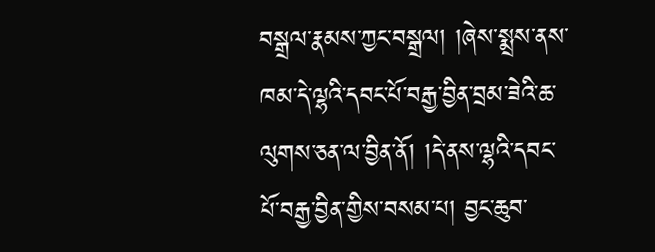བསྒྲལ་རྣམས་ཀྱང་བསྒྲལ། །ཞེས་སྨྲས་ནས་ཁམ་དེ་ལྷའི་དབང་པོ་བརྒྱ་བྱིན་བྲམ་ཟེའི་ཆ་ལུགས་ཅན་ལ་བྱིན་ནོ། །དེ་ནས་ལྷའི་དབང་ པོ་བརྒྱ་བྱིན་གྱིས་བསམ་པ། བྱང་ཆུབ་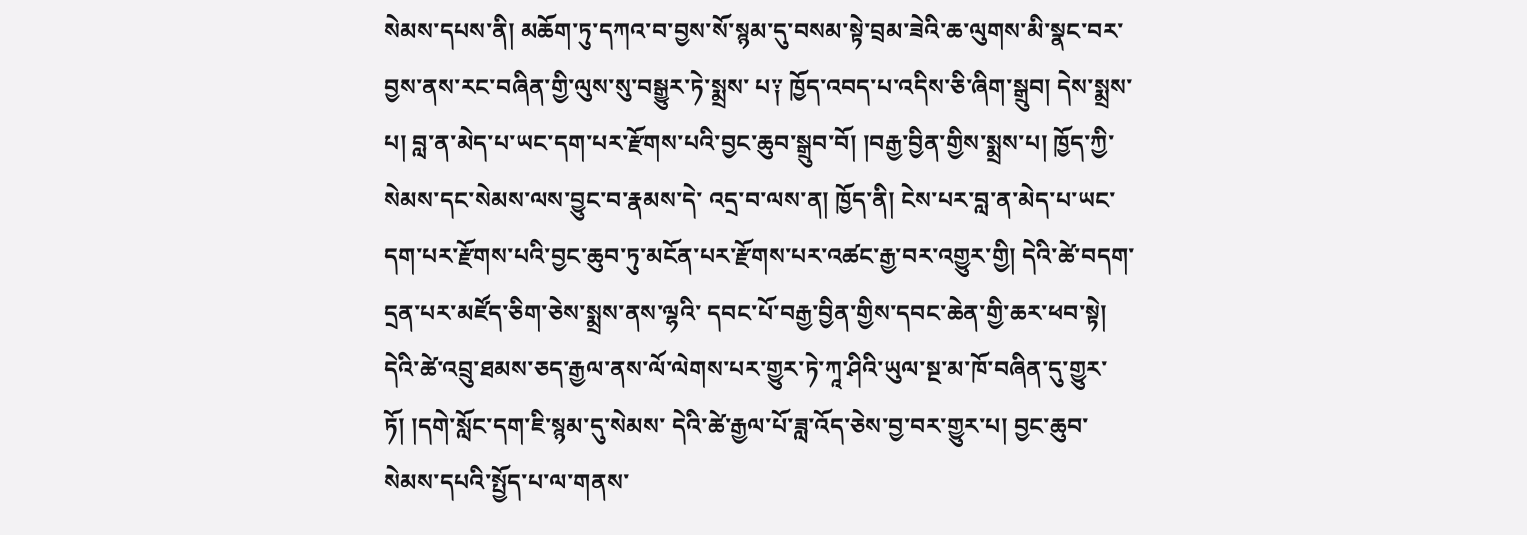སེམས་དཔས་ནི། མཆོག་ཏུ་དཀའ་བ་བྱས་སོ་སྙམ་དུ་བསམ་སྟེ་བྲམ་ཟེའི་ཆ་ལུགས་མི་སྣང་བར་བྱས་ནས་རང་བཞིན་གྱི་ལུས་སུ་བསྒྱུར་ཏེ་སྨྲས་ པ༑ ཁྱོད་འབད་པ་འདིས་ཅི་ཞིག་སྒྲུབ། དེས་སྨྲས་པ། བླ་ན་མེད་པ་ཡང་དག་པར་རྫོགས་པའི་བྱང་ཆུབ་སྒྲུབ་བོ། །བརྒྱ་བྱིན་གྱིས་སྨྲས་པ། ཁྱོད་ཀྱི་སེམས་དང་སེམས་ལས་བྱུང་བ་རྣམས་དེ་ འདྲ་བ་ལས་ན། ཁྱོད་ནི། ངེས་པར་བླ་ན་མེད་པ་ཡང་དག་པར་རྫོགས་པའི་བྱང་ཆུབ་ཏུ་མངོན་པར་རྫོགས་པར་འཚང་རྒྱ་བར་འགྱུར་གྱི། དེའི་ཚེ་བདག་དྲན་པར་མཛོད་ཅིག་ཅེས་སྨྲས་ནས་ལྷའི་ དབང་པོ་བརྒྱ་བྱིན་གྱིས་དབང་ཆེན་གྱི་ཆར་ཕབ་སྟེ། དེའི་ཚེ་འབྲུ་ཐམས་ཅད་རྒྱལ་ནས་ལོ་ལེགས་པར་གྱུར་ཏེ་ཀཱ་ཤིའི་ཡུལ་སྔ་མ་ཁོ་བཞིན་དུ་གྱུར་ཏོ། །དགེ་སློང་དག་ཇི་སྙམ་དུ་སེམས་ དེའི་ཚེ་རྒྱལ་པོ་ཟླ་འོད་ཅེས་བྱ་བར་གྱུར་པ། བྱང་ཆུབ་སེམས་དཔའི་སྤྱོད་པ་ལ་གནས་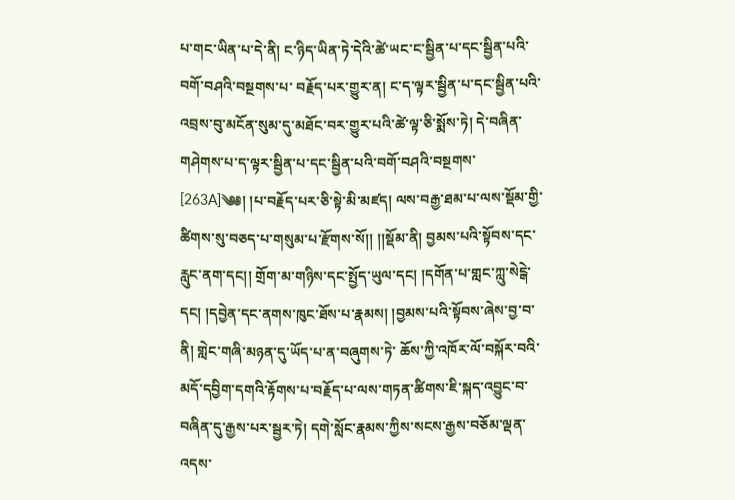པ་གང་ཡིན་པ་དེ་ནི། ང་ཉིད་ཡིན་ཏེ་དེའི་ཚེ་ཡང་ང་སྦྱིན་པ་དང་སྦྱིན་པའི་བགོ་བཤའི་བསྔགས་པ་ བརྗོད་པར་གྱུར་ན། ང་ད་ལྟར་སྦྱིན་པ་དང་སྦྱིན་པའི་འབྲས་བུ་མངོན་སུམ་དུ་མཐོང་བར་གྱུར་པའི་ཚེ་ལྟ་ཅི་སྨོས་ཏེ། དེ་བཞིན་གཤེགས་པ་ད་ལྟར་སྦྱིན་པ་དང་སྦྱིན་པའི་བགོ་བཤའི་བསྔགས་ [263A]༄༅། །པ་བརྗོད་པར་ཅི་སྟེ་མི་མཛད། ལས་བརྒྱ་ཐམ་པ་ལས་སྡོམ་གྱི་ཚིགས་སུ་བཅད་པ་གསུམ་པ་རྫོགས་སོ།། །།སྡོམ་ནི། བྱམས་པའི་སྟོབས་དང་རླུང་ནག་དང།། གྲོག་མ་གཉིས་དང་སྤྱོད་ཡུལ་དང། །དགོན་པ་གླང་ཀླུ་སེངྒེ་དང། །དབྱེན་དང་ནགས་ཁུང་ཐོས་པ་རྣམས། །བྱམས་པའི་སྟོབས་ཞེས་བྱ་བ་ནི། གླེང་གཞི་མཉན་དུ་ཡོད་པ་ན་བཞུགས་ཏེ་ ཆོས་ཀྱི་འཁོར་ལོ་བསྐོར་བའི་མདོ་དབྱིག་དགའི་རྟོགས་པ་བརྗོད་པ་ལས་གཏན་ཚིགས་ཇི་སྐད་འབྱུང་བ་བཞིན་དུ་རྒྱས་པར་སྦྱར་ཏེ། དགེ་སློང་རྣམས་ཀྱིས་སངས་རྒྱས་བཅོམ་ལྡན་ འདས་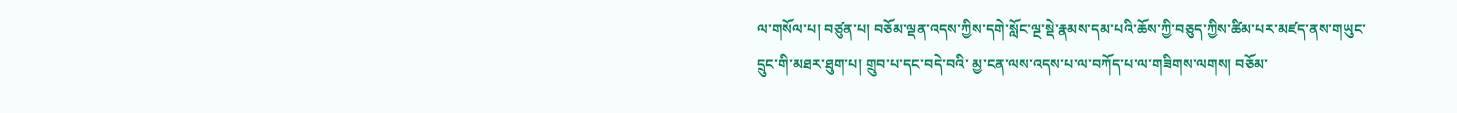ལ་གསོལ་པ། བཙུན་པ། བཅོམ་ལྡན་འདས་ཀྱིས་དགེ་སློང་ལྔ་སྡེ་རྣམས་དམ་པའི་ཆོས་ཀྱི་བཅུད་ཀྱིས་ཚིམ་པར་མཛད་ནས་གཡུང་དྲུང་གི་མཐར་ཐུག་པ། གྲུབ་པ་དང་བདེ་བའི་ མྱ་ངན་ལས་འདས་པ་ལ་བཀོད་པ་ལ་གཟིགས་ལགས། བཅོམ་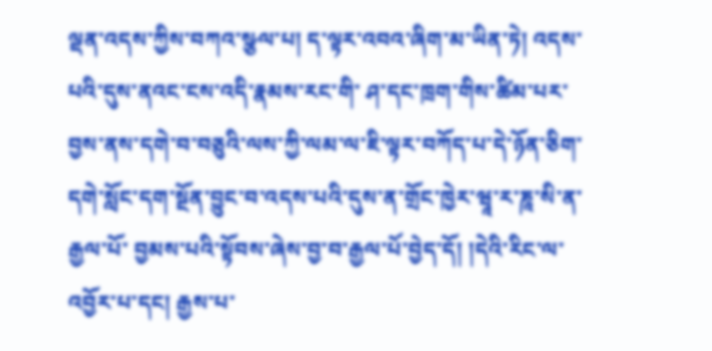ལྡན་འདས་ཀྱིས་བཀའ་སྩལ་པ། ད་ལྟར་འབའ་ཞིག་མ་ཡིན་ཏེ། འདས་པའི་དུས་ནའང་ངས་འདི་རྣམས་རང་གི་ ཤ་དང་ཁྲག་གིས་ཚིམ་པར་བྱས་ནས་དགེ་བ་བཅུའི་ལས་ཀྱི་ལམ་ལ་ཇི་ལྟར་བཀོད་པ་དེ་ཉོན་ཅིག་དགེ་སློང་དག་སྔོན་བྱུང་བ་འདས་པའི་དུས་ན་གྲོང་ཁྱེར་ཝཱ་ར་ཎཱ་སི་ན་རྒྱལ་པོ་ བྱམས་པའི་སྟོབས་ཞེས་བྱ་བ་རྒྱལ་པོ་བྱེད་དོ། །དེའི་རིང་ལ་འབྱོར་པ་དང། རྒྱས་པ་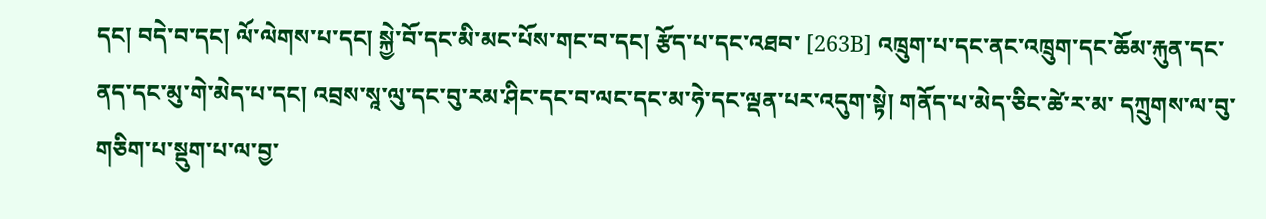དང། བདེ་བ་དང། ལོ་ལེགས་པ་དང། སྐྱེ་བོ་དང་མི་མང་པོས་གང་བ་དང། རྩོད་པ་དང་འཐབ་ [263B] འཁྲུག་པ་དང་ནང་འཁྲུག་དང་ཆོམ་རྐུན་དང་ནད་དང་མུ་གེ་མེད་པ་དང། འབྲས་སཱ་ལུ་དང་བུ་རམ་ཤིང་དང་བ་ལང་དང་མ་ཧེ་དང་ལྡན་པར་འདུག་སྟེ། གནོད་པ་མེད་ཅིང་ཚེ་ར་མ་ དཀྲུགས་ལ་བུ་གཅིག་པ་སྡུག་པ་ལ་བྱ་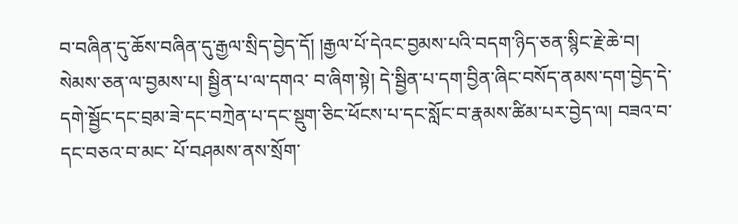བ་བཞིན་དུ་ཆོས་བཞིན་དུ་རྒྱལ་སྲིད་བྱེད་དོ། །རྒྱལ་པོ་དེའང་བྱམས་པའི་བདག་ཉིད་ཅན་སྙིང་རྗེ་ཆེ་བ། སེམས་ཅན་ལ་བྱམས་པ། སྦྱིན་པ་ལ་དགའ་ བ་ཞིག་སྟེ། དེ་སྦྱིན་པ་དག་བྱིན་ཞིང་བསོད་ནམས་དག་བྱེད་དེ་དགེ་སྦྱོང་དང་བྲམ་ཟེ་དང་བཀྲེན་པ་དང་སྡུག་ཅིང་ཕོངས་པ་དང་སློང་བ་རྣམས་ཚིམ་པར་བྱེད་ལ། བཟའ་བ་དང་བཅའ་བ་མང་ པོ་བཤམས་ནས་སྲོག་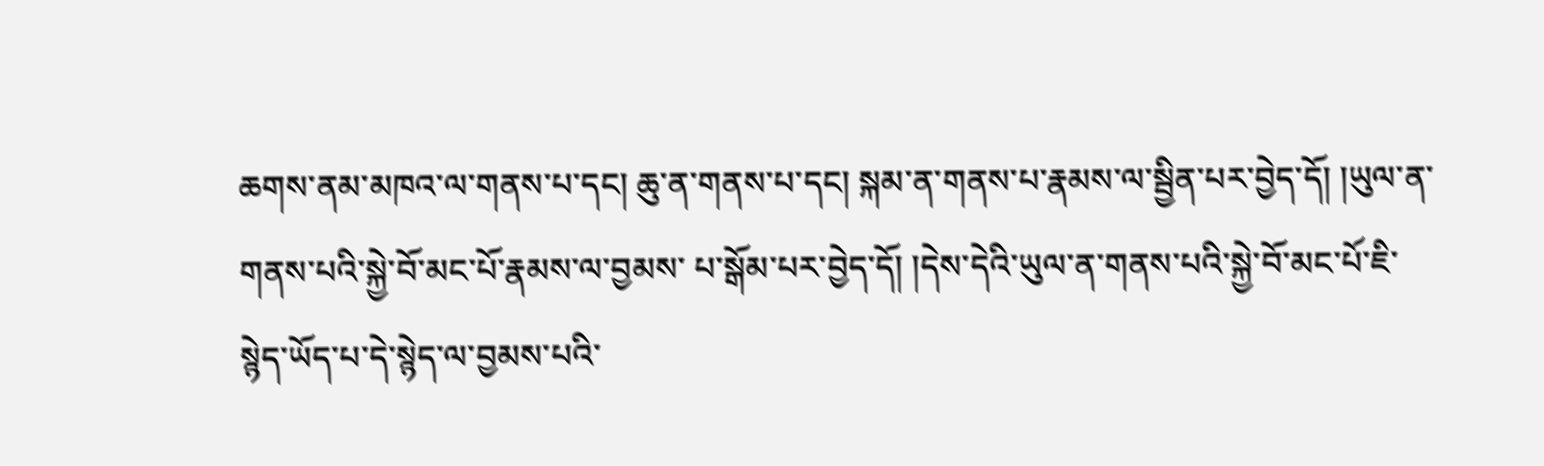ཆགས་ནམ་མཁའ་ལ་གནས་པ་དང། ཆུ་ན་གནས་པ་དང། སྐམ་ན་གནས་པ་རྣམས་ལ་སྦྱིན་པར་བྱེད་དོ། །ཡུལ་ན་གནས་པའི་སྐྱེ་བོ་མང་པོ་རྣམས་ལ་བྱམས་ པ་སྒོམ་པར་བྱེད་དོ། །དེས་དེའི་ཡུལ་ན་གནས་པའི་སྐྱེ་བོ་མང་པོ་ཇི་སྙེད་ཡོད་པ་དེ་སྙེད་ལ་བྱམས་པའི་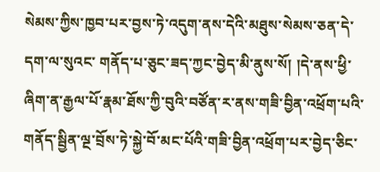སེམས་ཀྱིས་ཁྱབ་པར་བྱས་ཏེ་འདུག་ནས་དེའི་མཐུས་སེམས་ཅན་དེ་དག་ལ་སུའང་ གནོད་པ་ཅུང་ཟད་ཀྱང་བྱེད་མི་ནུས་སོ། །དེ་ནས་ཕྱི་ཞིག་ན་རྒྱལ་པོ་རྣམ་ཐོས་ཀྱི་བུའི་བཙོན་ར་ནས་གཟི་བྱིན་འཕྲོག་པའི་གནོད་སྦྱིན་ལྔ་བྲོས་ཏེ་སྐྱེ་བོ་མང་པོའི་གཟི་བྱིན་འཕྲོག་པར་བྱེད་ཅིང་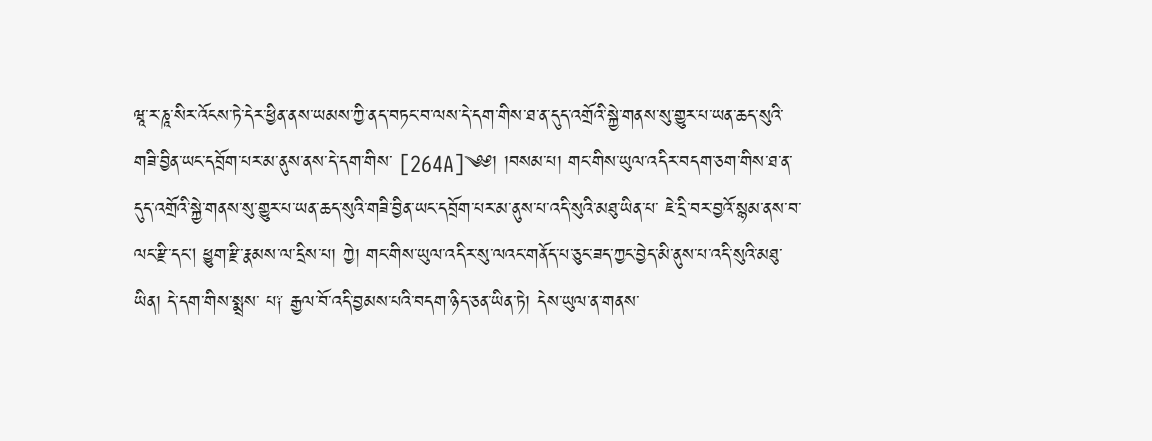ཝཱ་ར་ཎཱ་སིར་འོངས་ཏེ་དེར་ཕྱིན་ནས་ཡམས་ཀྱི་ནད་བཏང་བ་ལས་དེ་དག་གིས་ཐ་ན་དུད་འགྲོའི་སྐྱེ་གནས་སུ་གྱུར་པ་ཡན་ཆད་སུའི་གཟི་བྱིན་ཡང་དབྲོག་པར་མ་ནུས་ནས་དེ་དག་གིས་ [264A]༄༅། །བསམ་པ། གང་གིས་ཡུལ་འདིར་བདག་ཅག་གིས་ཐ་ན་དུད་འགྲོའི་སྐྱེ་གནས་སུ་གྱུར་པ་ཡན་ཆད་སུའི་གཟི་བྱིན་ཡང་དབྲོག་པར་མ་ནུས་པ་འདི་སུའི་མཐུ་ཡིན་པ་ ཇེ་དྲི་བར་བྱའོ་སྙམ་ནས་བ་ལང་རྫི་དང། ཕྱུག་རྫི་རྣམས་ལ་དྲིས་པ། ཀྱེ། གང་གིས་ཡུལ་འདིར་སུ་ལའང་གནོད་པ་ཅུང་ཟད་ཀྱང་བྱེད་མི་ནུས་པ་འདི་སུའི་མཐུ་ཡིན། དེ་དག་གིས་སྨྲས་ པ༑ རྒྱལ་བོ་འདི་བྱམས་པའི་བདག་ཉིད་ཅན་ཡིན་ཏེ། དེས་ཡུལ་ན་གནས་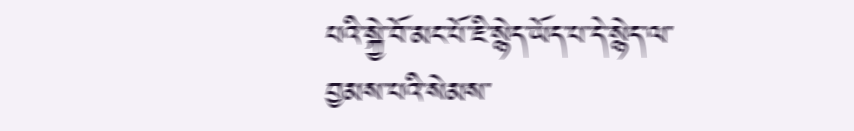པའི་སྐྱེ་བོ་མང་པོ་ཇི་སྙེད་ཡོད་པ་དེ་སྙེད་ལ་བྱམས་པའི་སེམས་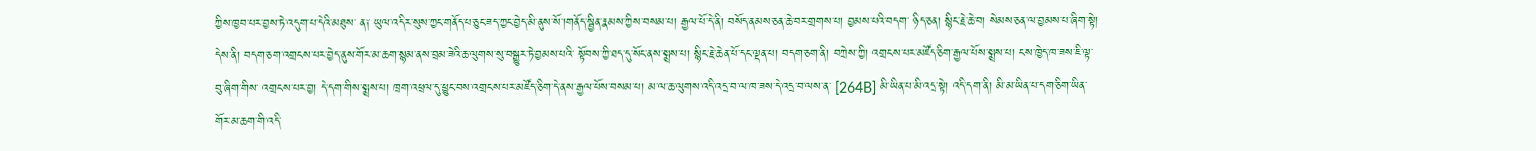ཀྱིས་ཁྱབ་པར་བྱས་ཏེ་འདུག་པ་དེའི་མཐུས་ ན༑ ཡུལ་འདིར་སུས་ཀྱང་གནོད་པ་ཅུང་ཟད་ཀྱང་བྱེད་མི་ནུས་སོ་།གནོད་སྦྱིན་རྣམས་ཀྱིས་བསམ་པ། རྒྱལ་པོ་དེ་ནི། བསོད་ནམས་ཅན་ཆེ་བར་གྲགས་པ། བྱམས་པའི་བདག་ ཉིད་ཅན། སྙིང་རྗེ་ཆེ་བ། སེམས་ཅན་ལ་བྱམས་པ་ཞིག་སྟེ། དེས་ནི། བདག་ཅག་འགྲངས་པར་བྱེད་ནུས་གོར་མ་ཆག་སྙམ་ནས་བྲམ་ཟེའི་ཆ་ལུགས་སུ་བསྒྱུར་ཏེ་བྱམས་པའི་ སྟོབས་ཀྱི་ཐད་དུ་སོང་ནས་སྨྲས་པ། སྙིང་རྗེ་ཆེན་པོ་དང་ལྡན་པ། བདག་ཅག་ནི། བཀྲེས་ཀྱི། འགྲངས་པར་མཛོད་ཅིག་རྒྱལ་པོས་སྨྲས་པ། ངས་ཁྱེད་ཁ་ཟས་ཇི་ལྟ་བུ་ཞིག་གིས་ འགྲངས་པར་བྱ། དེ་དག་གིས་སྨྲས་པ། ཁྲག་འཕྲལ་དུ་ཕྱུང་བས་འགྲངས་པར་མཛོད་ཅིག་དེ་ནས་རྒྱལ་པོས་བསམ་པ། མ་ལ་ཆ་ལུགས་འདི་འདྲ་བ་ལ་ཁ་ཟས་དེ་འདྲ་བ་ལས་ན་ [264B] མི་ཡིན་པ་མི་འདྲ་སྟེ། འདི་དག་ནི། མི་མ་ཡིན་པ་དག་ཅིག་ཡིན་གོར་མ་ཆག་གི་འདི་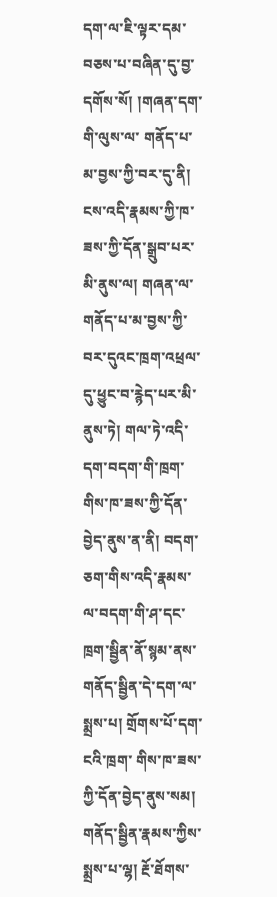དག་ལ་ཇི་ལྟར་དམ་བཅས་པ་བཞིན་དུ་བྱ་དགོས་སོ། །གཞན་དག་གི་ལུས་ལ་ གནོད་པ་མ་བྱས་ཀྱི་བར་དུ་ནི། ངས་འདི་རྣམས་ཀྱི་ཁ་ཟས་ཀྱི་དོན་སྒྲུབ་པར་མི་ནུས་ལ། གཞན་ལ་གནོད་པ་མ་བྱས་ཀྱི་བར་དུའང་ཁྲག་འཕྲལ་དུ་ཕྱུང་བ་རྙེད་པར་མི་ནུས་ཏེ། གལ་ཏེ་འདི་ དག་བདག་གི་ཁྲག་གིས་ཁ་ཟས་ཀྱི་དོན་བྱེད་ནུས་ན་ནི། བདག་ཅག་གིས་འདི་རྣམས་ལ་བདག་གི་ཤ་དང་ཁྲག་སྦྱིན་ནོ་སྙམ་ནས་གནོད་སྦྱིན་དེ་དག་ལ་སྨྲས་པ། གྲོགས་པོ་དག་ངའི་ཁྲག་ གིས་ཁ་ཟས་ཀྱི་དོན་བྱེད་ནུས་སམ། གནོད་སྦྱིན་རྣམས་ཀྱིས་སྨྲས་པ་ལྷ། རྔོ་ཐོགས་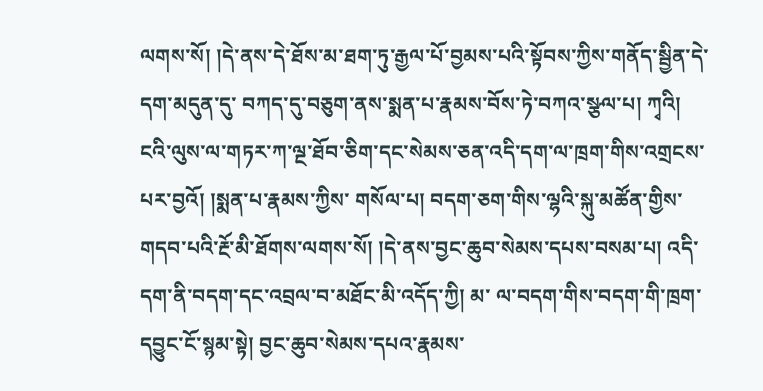ལགས་སོ། །དེ་ནས་དེ་ཐོས་མ་ཐག་ཏུ་རྒྱལ་པོ་བྱམས་པའི་སྟོབས་ཀྱིས་གནོད་སྦྱིན་དེ་དག་མདུན་དུ་ བཀད་དུ་བཅུག་ནས་སྨན་པ་རྣམས་བོས་ཏེ་བཀའ་སྩལ་པ། ཀྭའི། ངའི་ལུས་ལ་གཏར་ཀ་ལྔ་ཐོབ་ཅིག་དང་སེམས་ཅན་འདི་དག་ལ་ཁྲག་གིས་འགྲངས་པར་བྱའོ། །སྨན་པ་རྣམས་ཀྱིས་ གསོལ་པ། བདག་ཅག་གིས་ལྷའི་སྐུ་མཚོན་གྱིས་གདབ་པའི་རྔོ་མི་ཐོགས་ལགས་སོ། །དེ་ནས་བྱང་ཆུབ་སེམས་དཔས་བསམ་པ། འདི་དག་ནི་བདག་དང་འབྲལ་བ་མཐོང་མི་འདོད་ཀྱི། མ་ ལ་བདག་གིས་བདག་གི་ཁྲག་དབྱུང་ངོ་སྙམ་སྟེ། བྱང་ཆུབ་སེམས་དཔའ་རྣམས་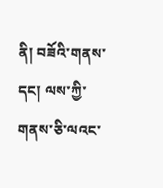ནི། བཟོའི་གནས་དང། ལས་ཀྱི་གནས་ཅི་ལའང་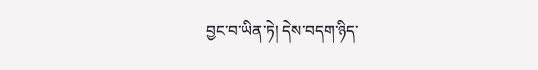བྱང་བ་ཡིན་ཏེ། དེས་བདག་ཉིད་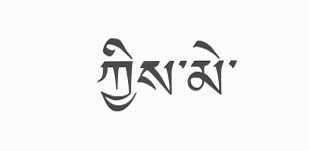ཀྱིས་མེ་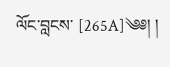ལོང་བླངས་ [265A]༄༅། །